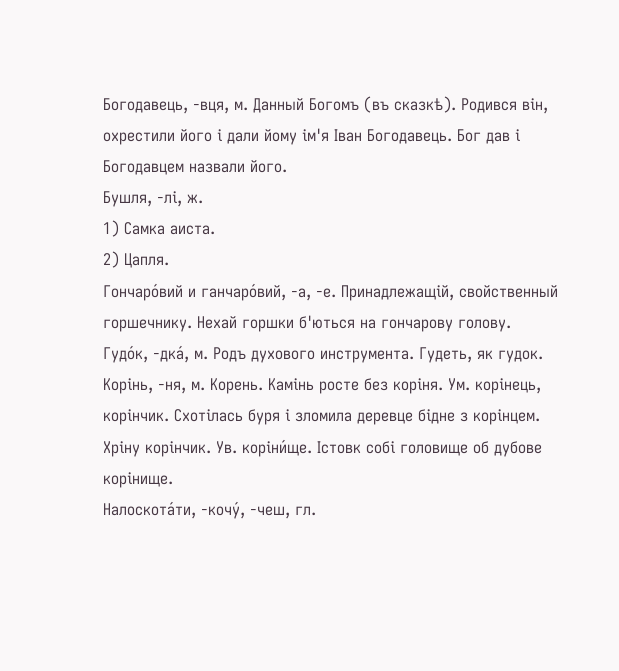Богодавець, -вця, м. Данный Богомъ (въ сказкѣ). Родився він, охрестили його і дали йому ім'я Іван Богодавець. Бог дав і Богодавцем назвали його.
Бушля, -лі, ж.
1) Самка аиста.
2) Цапля.
Гончаро́вий и ганчаро́вий, -а, -е. Принадлежащій, свойственный горшечнику. Нехай горшки б'ються на гончарову голову.
Гудо́к, -дка́, м. Родъ духового инструмента. Гудеть, як гудок.
Корінь, -ня, м. Корень. Камінь росте без коріня. Ум. корінець, корінчик. Схотілась буря і зломила деревце бідне з корінцем. Хріну корінчик. Ув. коріни́ще. Істовк собі головище об дубове корінище.
Налоскота́ти, -кочу́, -чеш, гл.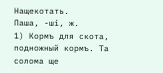Нащекотать.
Паша, -ші, ж.
1) Кормъ для скота, подножный кормъ. Та солома ще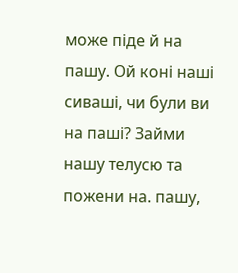може піде й на пашу. Ой коні наші сиваші, чи були ви на паші? Займи нашу телусю та пожени на. пашу,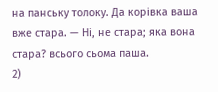на панську толоку. Да корівка ваша вже стара. — Ні, не стара; яка вона стара? всього сьома паша.
2)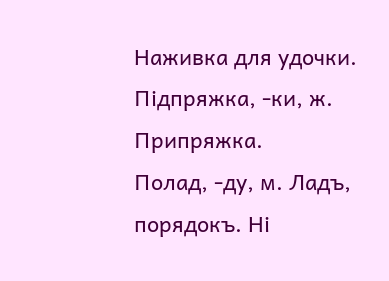Наживка для удочки.
Підпряжка, -ки, ж. Припряжка.
Полад, -ду, м. Ладъ, порядокъ. Ні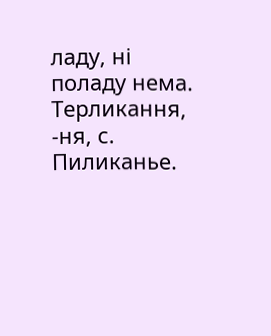ладу, ні поладу нема.
Терликання, -ня, с. Пиликанье.